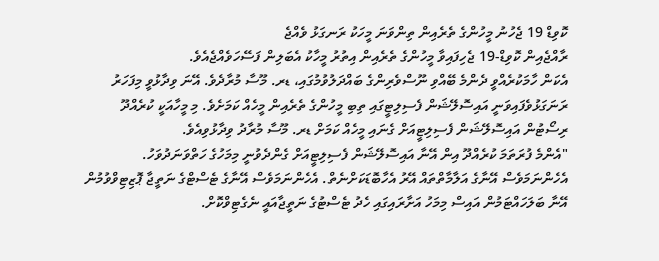ކޮވިޑް 19 ޖެހުނު މީހުންގެ ތެރެއިން ތިންވަނަ މީހަކު ރަނގަޅު ވެއްޖެ
ރާއްޖެއިން ކޮވިޑް-19 ޖެހިފައިވާ މީހުންގެ ތެރެއިން އިތުރު މީހާކު އެބަލިން ފަސޭހަވެއްޖެއެވެ.
އެކަން ހާމަކުރެއްވީ ދެންމެ ބޭއްވި ނޫސްވެރިންގެ ބައްދަލުވުމުގައި، ޑރ. މޫސާ މުރާދެވެ. އޭނަ ވިދާޅުވީ މިފަހަރު ރަނަގަޅުވެފައިވަނީ އައިސޮލޭޝަން ފެސިލިޓީގައި ތިބި މީހުންގެ ތެރެއިން މީހެއް ކަމަށެވެ. މި މީހާއަކީ ކުރެއްދޫ ރިސޯޓުން އައިސޮލޭޝަން ފެސިލިޓީއަށް ގެނައި މީހެއް ކަމަށް ޑރ. މޫސާ މުރާދު ވިދާޅުވިއެވެ.
"އެންމެ ފުރަތަމަ ކުރެއްދޫ އިން އޭނާ އައިސޮލޭޝަން ފެސިލިޓީއަށް ގެންދެވުނީ މިމަހުގެ ހަތްވަނަދުވަހު. އެހެންނަމަވެސް އޭނާގެ އަލާމާތްތައް އޭރު އެހާބޮޑަކަށްނެތް. އެހެންނަމަވެސް އޭނާގެ ޓެސްޓްގެ ނަތީޖާ ޕޮޒިޓިވްވުމުން އޭނާ ބަލަހައްޓަމުން އައިސް މިމަހު އަށާރައިގައި ހެދު ޓެސްޓުގެ ނަތީޖާއައީ ނެގެޓިވްކޮށް.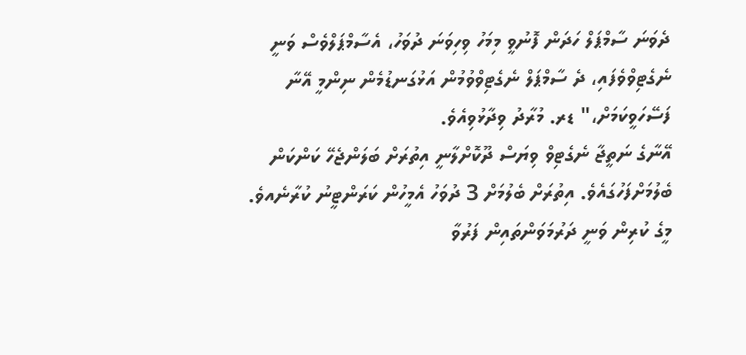ދެވަނަ ސާމްޕަލް ހަދަން ފޮނުވީ މިމަހު ވިހިވަނަ ދުވަހު، އެސާމްޕަލްވެސް ވަނީ ނެގެޓިވްވެފައި، ދެ ސާމްޕަލް ނެގެޓިވްވުމުން އަޅުގަނޑުމެން ނިންމީ އޭނާ ފަސޭހަވީކަމަށް،" ޑރ. މުރާދު ވިދާޅުވިއެވެ.
އޭނާގެ ނަތީޖާ ނެގެޓިވް ވިޔަސް ދޫކޮށްލާނީ އިތުރަށް ބަލަންޖެހޭ ކަންކަން ބެލުމަށްފަހުގައެވެ. އިތުރަށް ބެލުމަށް 3 ދުވަހު އެމީހުން ކަރަންޓީނު ކުރާނެއވެ. މީގެ ކުރިން ވަނީ ދަރުމަވަންތައިން ފަރުވާ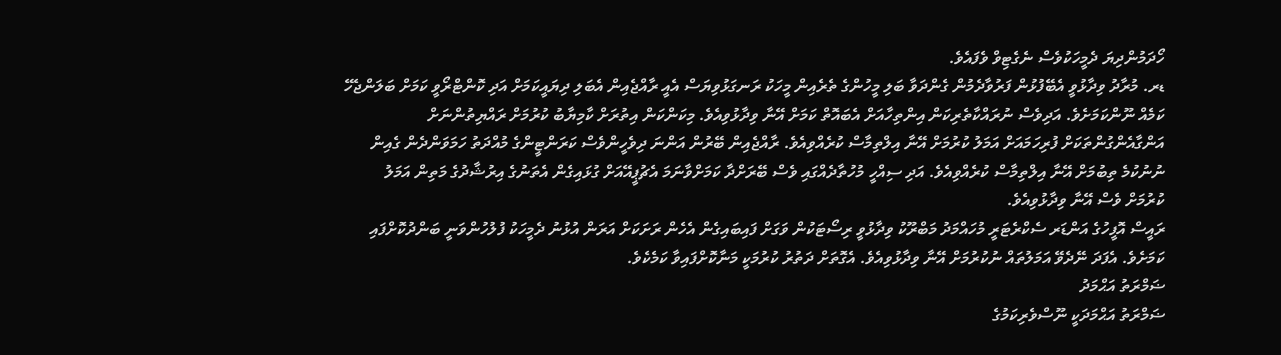ހޯދަމުންދިޔަ ދެމީހަކުވެސް ނެގެޓިވް ވެފައެވެ.
ޑރ. މުރާދު ވިދާޅުވީ އެބޭފުޅުން ފަރުވާދެމުން ގެންދަވާ ބަލި މީހުންގެ ތެރެއިން މީހަކު ރަނގަޅުވިޔަސް އެއީ ރާއްޖެއިން އެބަލި ދިޔައީކަމަށް އަދި ކޮންޓްރޯވީ ކަމަށް ބަލަންޖެހޭ ކަމެއް ނޫންކަމަށެވެ. އަދިވެސް ނުރައްކާތެރިކަން އިންތިހާއަށް އެބައޮތް ކަމަށް އޭނާ ވިދާޅުވިއެވެ. މިކަންކަން އިތުރަށް ކާމިޔާބު ކުރުމަށް ރައްޔިތުންނަށް އަންގާއެންގުންތަކަށް ފުރިހަމައަށް އަމަލު ކުރުމަށް އޭނާ އިލްތިމާސް ކުރެއްވިއެވެ. ރާއްޖެއިން ބޭރުން އަންނަ ދިވެހީންވެސް ކަރަންޓީންގެ މުއްދަތު ހަމަވަންދެން ގެއިން ނުނުކުމެ ތިބުމަށް އޭނާ އިލްތިމާސް ކުރެއްވިއެވެ. އަދި ސިއްހީ މުހުތާދެއްގައި ވެސް ބޭރަށްދާ ކަމަށްވާނަމަ އެޗުޕީއޭއަށް ގުޅައިގެން އެތަނުގެ އިރުޝާދުގެ މަތިން އަމަލު ކުރުމަށް ވެސް އޭނާ ވިދާޅުވިއެވެ.
ރައީސް އޮފީހުގެ އަންޑަރ ސެކްރެޓަރީ މުހައްމަދު މަބްރޫކު ވިދާޅުވީ ރިސޯޓަކުން ވަގަށް ފައިބައިގެން އެހެން ރަށަކަށް އަރަން އުޅުނު ދެމީހަކު ފުލުހުންވަނީ ބަންދުކޮށްފައި ކަމަށެވެ. އެފަދަ ނޭދެވޭ އަމަލުތައް ނުކުރުމަށް އޭނާ ވިދާޅުވިއެވެ. އެގޮތަށް ދަތުރު ކުރުމަކީ މަނާކޮށްފައިވާ ކަމެކެވެ.
ޟަމްރަތު އަޙްމަދު
ޟަމްރަތު އަޙްމަދަކީ ނޫސްވެރިކަމުގެ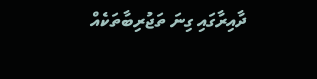ދާއިރާގައި ގިނަ ތަޖުރިބާތަކެއް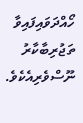ހޯއްދަވައިފައިވާ ތަޖުރިބާކާރު ނޫސްވެރިއެކެވެ.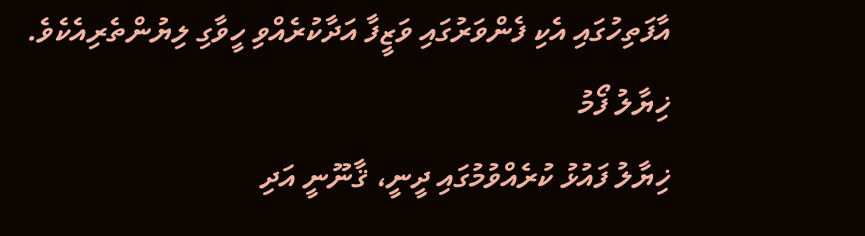އާފަތިހުގައި އެކި ފެންވަރުގައި ވަޒީފާ އަދާކުރެއްވި ހީވާގި ލިޔުންތެރިއެކެވެ.
ޚިޔާލު ފޯމު
ޚިޔާލު ފައުޅު ކުރެއްވުމުގައި ދީނީ، ޤާނޫނީ އަދި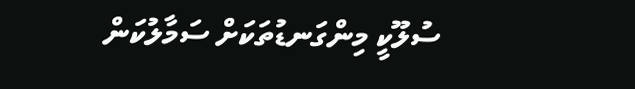ސުލޫކީ މިންގަނޑުތަކަށް ސަމާލުކަން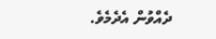ދެއްވުން އެދެމެވެ.